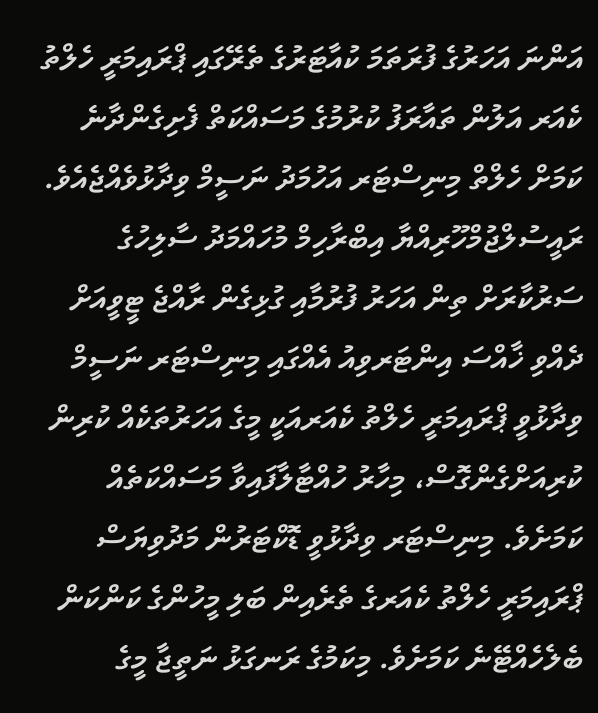އަންނަ އަހަރުގެ ފުރަތަމަ ކުއާޓަރުގެ ތެރޭގައި ޕްރައިމަރީ ހެލްތު ކެއަރ އަލުން ތައާރަފު ކުރުމުގެ މަސައްކަތް ފެށިގެންދާނެ ކަމަށް ހެލްތް މިނިސްޓަރ އަހުމަދު ނަސީމް ވިދާޅުވެއްޖެއެވެ.
ރައީސުލްޖުމްހޫރިއްޔާ އިބްރާހިމް މުހައްމަދު ސާލިހުގެ ސަރުކާރަށް ތިން އަހަރު ފުރުމާއި ގުޅިގެން ރާއްޖެ ޓީވީއަށް ދެއްވި ޚާއްސަ އިންޓަރވިއު އެއްގައި މިނިސްޓަރ ނަސީމް ވިދާޅުވީ ޕްރައިމަރީ ހެލްތު ކެއަރއަކީ މީގެ އަހަރުތަކެއް ކުރިން ކުރިއަށްގެންގޮސް، މިހާރު ހުއްޓާލާފައިވާ މަސައްކަތެއް ކަމަށެވެ. މިނިސްޓަރ ވިދާޅުވީ ޑޮކްޓަރުން މަދުވިޔަސް ޕްރައިމަރީ ހެލްތު ކެއަރގެ ތެރެއިން ބަލި މީހުންގެ ކަންކަން ބެލެހެއްޓޭނެ ކަމަށެވެ. މިކަމުގެ ރަނގަޅު ނަތީޖާ މީގެ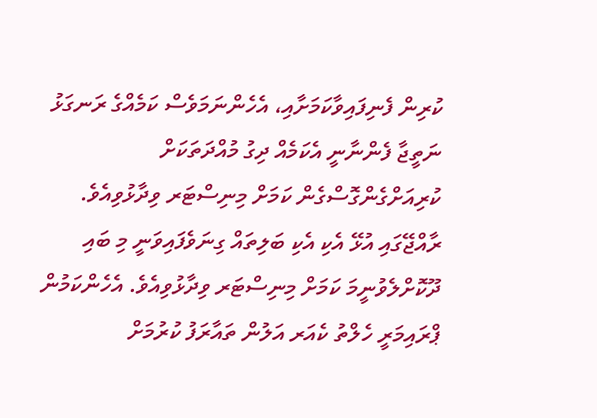ކުރިން ފެނިފައިވާކަމަށާއި، އެހެންނަމަވެސް ކަމެއްގެ ރަނގަޅު ނަތީޖާ ފެންނާނީ އެކަމެއް ދިގު މުއްދަތަކަށް ކުރިއަށްގެންގޮސްގެން ކަމަށް މިނިސްޓަރ ވިދާޅުވިއެވެ.
ރާއްޖޭގައި އުޅޭ އެކި އެކި ބަލިތައް ގިނަވެފައިވަނީ މި ބައި ދޫކޮށްލެވުނީމަ ކަމަށް މިނިސްޓަރ ވިދާޅުވިއެވެ. އެހެންކަމުން ޕްރައިމަރީ ހެލްތު ކެއަރ އަލުން ތައާރަފު ކުރުމަށް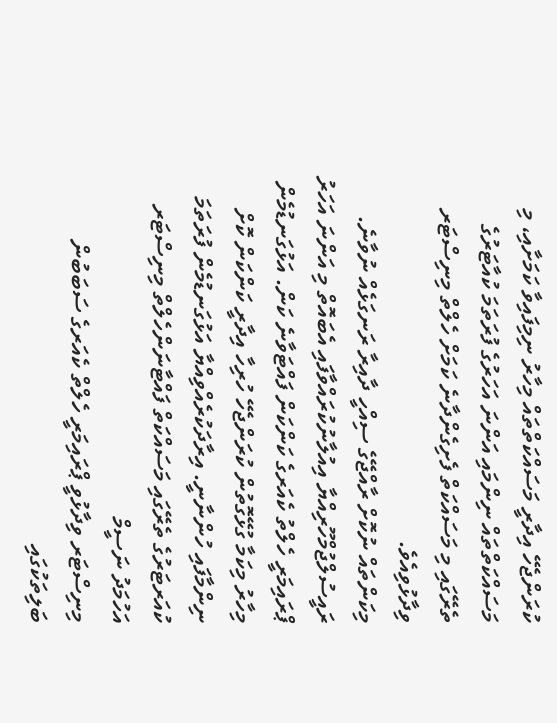ކުރަންޖެހޭ އިދާރީ މަސައްކަތްތައް މިހާރު ނިމިފައިވާ ކަމަށާއި، މި މަސައްކަތްތައް ނިންމައި އަންނަ އަހަރުގެ ފުރަތަމަ ކުއާޓަރުގެ ތެރޭގައި މި މަސައްކަތް ފެށިގެންދާނެ ކަމަށް ހެލްތް މިނިސްޓަރ ވިދާޅުވިއެވެ.
މިކަންތައް ނުކޮށް ރާއްޖޭގެ ސިއްހީ ދާއިރާ ރަނގަޅެއް ނުވާނެ. ރައީސުލްޖުމްހޫރިއްޔާ އިއުލާނުކުރައްވާފައި އެބައޮތް މި އަންނަ އަހަރު ޕްރައިމަރީ ހެލްތު ކެއަރގެ ކަންކަން ފައްޓަވާނެ ކަން. އަޅުގަނޑުމެން މިހާރު މިކަމާ ގުޅޭގޮތުން ކުރަންޖެހޭ ހުރިހާ އިދާރީ ކަންކަން ކޮށް ނިންމާފައި ހުންނާނީ. އިރާދަކުރެއްވިއްޔާ އަޅުގަނޑުމެން ފުރަތަމަ ކުއަރޓަރުގެ ތެރޭގައި މަސައްކަތް ފައްޓާނަންހެލްތް މިނިސްޓަރ އަހުމަދު ނަސީމް
މިނިސްޓަރ ވިދާޅުވީ ޕްރައިމަރީ ހެލްތް ކެއަރގެ ސަބަބުން ބަލިތަކުގައި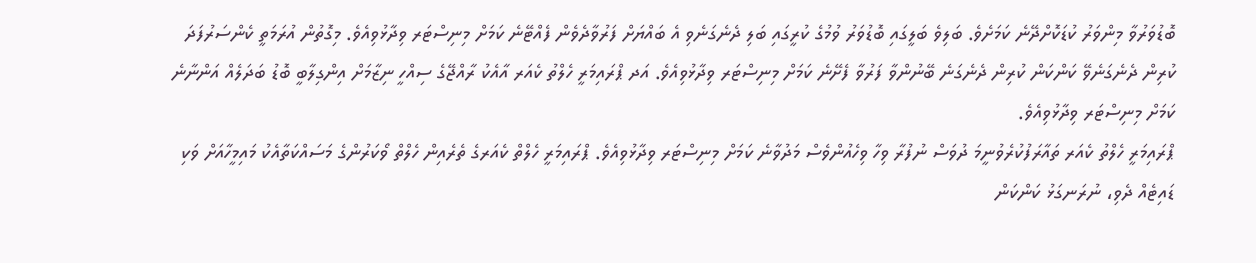ބޮޑުވަރުވާ މިންވަރު ކުޑަކޮށްދޭނެ ކަމަށެވެ. ބަލިވެ ބަލީގައި ބޮޑުވަރު ވުމުގެ ކުރީގައި ބަލި ދެނެގަނެވި އެ ބައްޔަށް ފަރުވާދެވެން ފެއްޓޭނެ ކަމަށް މިނިސްޓަރ ވިދާޅުވިއެވެ. މިގޮތުން އުރަމަތީ ކެންސަރުފަދަ ކުރިން ދެނެގަނެވޭ ކަންކަން ކުރިން ދެނެގަނެ ބޭނުންވާ ފަރުވާ ފެށޭނެ ކަމަށް މިނިސްޓަރ ވިދާޅުވިއެވެ. އަދ ޕްރައިމަރީ ހެލްތު ކެއަރ އާއެކު ރާއްޖޭގެ ސިއްހީ ނިޒާމަށް އިންގިލާބީ ބޮޑު ބަދަލެއް އަންނާނެ ކަމަށް މިނިސްޓަރ ވިދާޅުވިއެވެ.
ޕްރައިމަރީ ހެލްތު ކެއަރ ތައާރަފުކުރެވުނީމަ ދުވަސް ނުފުރާ ވިހާ ވިހެއުންވެސް މަދުވާނެ ކަމަށް މިނިސްޓަރ ވިދާޅުވިއެވެ. ޕްރައިމަރީ ހެލްތް ކެއަރގެ ތެރެއިން ހެލްތް ވޯކަރުންގެ މަސައްކަތާއެކު މައިމީހާއަށް ވަކި ޑައިޓެއް ދެވި، ނުރަނގަޅު ކަންކަން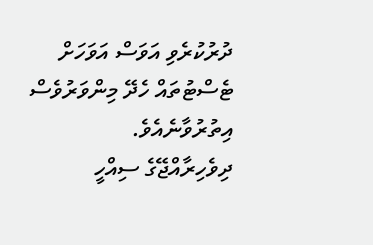ދުރުކުރެވި އަވަސް އަވަހަށް ޓެސްޓުތައް ހެދޭ މިންވަރުވެސް އިތުރުވާނެއެވެ.
ދިވެހިރާއްޖޭގެ ސިއްހީ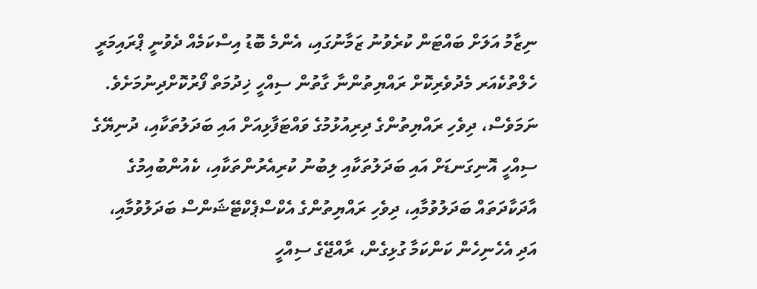ނިޒާމު އަލަށް ބައްޓަން ކުރެވުނު ޒަމާނުގައި، އެންމެ ބޮޑު އިސްކަމެއް ދެވުނީ ޕްރައިމަރީ ހެލްތުކެއަރ މެދުވެރިކޮށް ރައްޔިތުންނާ ގާތުން ސިއްހީ ޚިދުމަތް ފޯރުކޮށްދިނުމަށެވެ. ނަމަވެސް، ދިވެހި ރައްޔިތުންގެ ދިރިއުޅުމުގެ ވައްޓަފާޅިއަށް އައި ބަދަލުތަކާއި، ދުނިޔޭގެ ސިއްހީ އޮނިގަނޑަށް އައި ބަދަލުތަކާއި ލިބުނު ކުރިއެރުންތަކާއި، ކެއުންބުއިމުގެ އާދަކާދަތައް ބަދަލުވުމާއި، ދިވެހި ރައްޔިތުންގެ އެކްސްޕެކްޓޭޝަންސް ބަދަލުވުމާއި، އަދި އެހެނިހެން ކަންކަމާ ގުޅިގެން، ރާއްޖޭގެ ސިއްހީ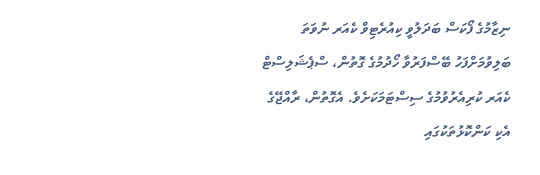ނިޒާމުގެ ފޯކަސް ބަދަލުވީ ކިއުރެޓިވް ކެއަރ ނުވަތަ ބަލިވުމަށްފަހު ބޭސްފަރުވާ ހޯދުމުގެ ގޮތުން، ސްޕެޝަލިސްޓް ކެއަރ ކުރިއެރުވުމުގެ ސިސްޓަމަކަށެވެ. އެގޮތުން، ރާއްޖޭގެ އެކި ކަންކޮޅުތަކުގައި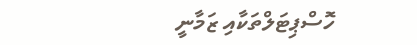ހޮސްޕިޓަލްތަކާއި ޒަމާނީ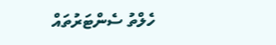ހެލްތު ސެންޓަރުތައް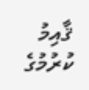ޤާއިމު ކުރުމުގެ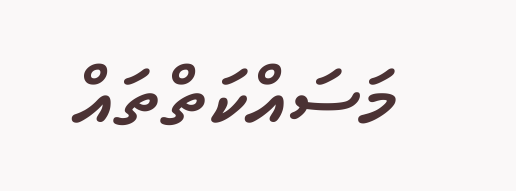މަސައްކަތްތައް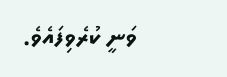ވަނީ ކުރެވިފައެވެ.